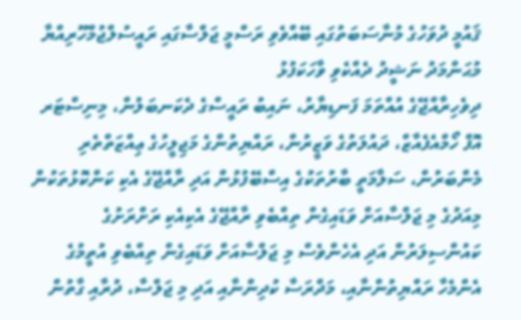ޤައުމީ ދުވަހުގެ މުނާސަބަތުގައި ބޭއްވެވި ރަސްމީ ޖަލްސާގައި ރައީސުލްޖުމްހޫރިއްޔާ މުޙަންމަދު ނަޝީދު ދެއްކެވި ވާހަކަފުޅު
ދިވެހިރާއްޖޭގެ އުއްތަމަ ފަނޑިޔާރު، ނައިބު ރައީސްގެ ދެކަނބަލުން، މިނިސްޓަރ އޮފް ހޯމްއެފެއާޒް، ދައުލަތުގެ ވަޒީރުން، ރައްޔިތުންގެ މަޖިލީހުގެ ޢިއްޒަތްތެރި މެންބަރުން، ސަލާމަތީ ބާރުތަކުގެ އިސްބޭފުޅުން އަދި ރާއްޖޭގެ އެކި ކަންކޮޅުތަކުން މިއަދުގެ މި ޖަލްސާއަށް ވަޑައިގެން ތިއްބެވި ރާއްޖޭގެ އެކިއެކި ރަށްރަށުގެ ކައުންސިލަރުން އަދި އެހެންވެސް މި ޖަލްސާއަށް ވަޑައިގެން ތިއްބެވި އުތީމުގެ އެންމެހާ ރައްޔިތުންނާއި، މަދްރަސާ ކުދިންނާއި އަދި މި ޖަލްސާ، ދުރާއި ގާތުން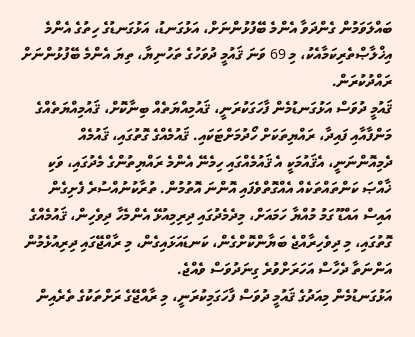ބައްލަވަމުން ގެންދަވާ އެންމެ ބޭފުޅުންނަށް، އަޅުގަނޑު، އަޅުގަނޑުގެ ހިތުގެ އެންމެ އިޚްލާޞްތެރިކަމާއެކު، މި 69 ވަނަ ޤައުމީ ދުވަހުގެ ތަހުނިޔާ، ތިޔަ އެންމެ ބޭފުޅުންނަށް ރައްދުކުރަން.
ޤައުމީ ދުވަސް އަޅުގަނޑުމެން ފާހަގަކުރަނީ، ޤައުމިއްޔަތެއް ބިނާކޮށް، ޤައުމިއްޔަތެއްގެ މަންފާއާއި ފައިދާ، ރައްޔިތަކަށް ހޯދުމަށްޓަކައި. ޤައުމެއްގެ ގޮތުގައި، ޤައުމެއް ދެމިއޮންނަނީ، އެޤައުމަކީ އެ ޤައުމެއްގައި ހިމެނޭ އެންމެ ރައްޔިތުންގެ މެދުގައި، ވަކި ޚާއްޞަ ކަންތައްތަކެއް އެއްގޮތްވެފައި އޮންނަ އޮތުމުން. ތުރާކުނުއްސުރެ ފެށިގެން އައިސް އައްޑޫ ގަމު މުއްޔާ ހަމައަށް، މިދެމެދުގައި ދިރިމިއުޅޭ އެންމެހާ ދިވެހިން، ޤައުމެއްގެ ގޮތުގައި، މި ދިވެހިރާއްޖެ ބަޔާންކޮށްގެން، ކަނޑައަޅައިގެން، މި ރާއްޖޭގައި ދިރިއުޅެމުން އަންނަތާ ދެހާސް އަހަރަށްވުރެ ގިނަދުވަސް ވެއްޖެ.
އަޅުގަނޑުމެން މިއަދުގެ ޤައުމީ ދުވަސް ފާހަގަމިކުރަނީ، މި ރާއްޖޭގެ ރަށްތަކުގެ ތެރެއިން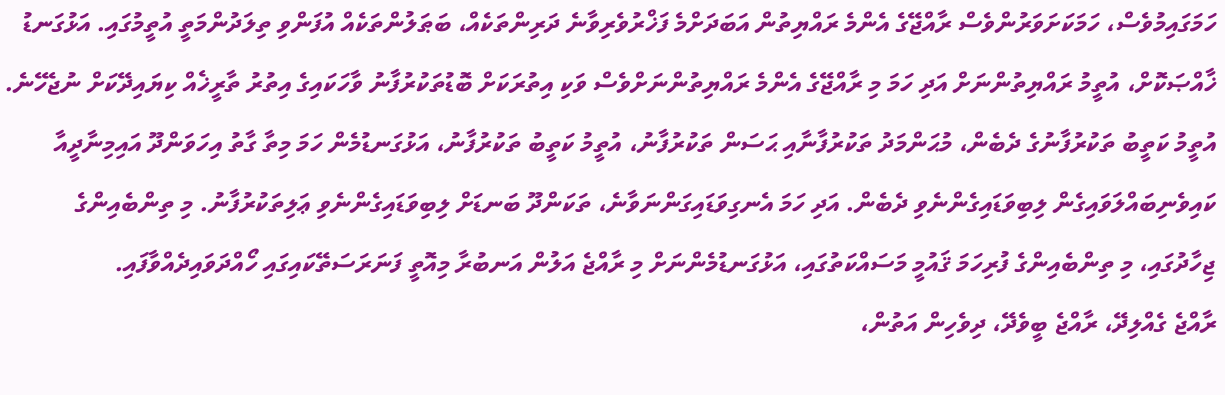ހަމަގައިމުވެސް، ހަމަކަށަވަރުންވެސް ރާއްޖޭގެ އެންމެ ރައްޔިތުން އަބަދަށްމެ ފަޚްރުވެރިވާނެ ދަރިންތަކެއް، ބަޠަލުންތަކެއް އުފަންވި ތިލަދުންމަތީ އުތީމުގައި. އަޅުގަނޑު ޚާއްޞަކޮށް، އުތީމު ރައްޔިތުންނަށް އަދި ހަމަ މި ރާއްޖޭގެ އެންމެ ރައްޔިތުންނަށްވެސް ވަކި އިތުރަކަށް ބޮޑުތަކުރުފާނު ވާހަކައިގެ އިތުރު ތާރީޚެއް ކިޔައިދޭކަށް ނުޖެހޭނެ. އުތީމު ކަތީބު ތަކުރުފާނުގެ ދެބެން، މުޙަންމަދު ތަކުރުފާނާއި ޙަސަން ތަކުރުފާނު، އުތީމު ކަތީބު ތަކުރުފާނު، އަޅުގަނޑުމެން ހަމަ މިތާ ގާތު އިހަވަންދޫ އައިމިނާދީއާ ކައިވެނިބައްލަވައިގެން ލިބިވަޑައިގެންނެވި ދެބެން. އަދި ހަމަ އެނގިވަޑައިގަންނަވާނެ، ތަކަންދޫ ބަނޑަށް ލިބިވަޑައިގެންނެވި ޢަލިތަކުރުފާނު. މި ތިންބެއިންގެ ޖިހާދުގައި، މި ތިންބެއިންގެ ފުރިހަމަ ޤައުމީ މަސައްކަތުގައި، އަޅުގަނޑުމެންނަށް މި ރާއްޖެ އަލުން އަނބުރާ މިއޮތީ ފަނަރަސަތޭކައިގައި ހޯއްދަވައިދެއްވާފައި.
ރާއްޖެ ގެއްލިދޭ، ރާއްޖެ ބީވެދޭ، ދިވެހިން އަތުން،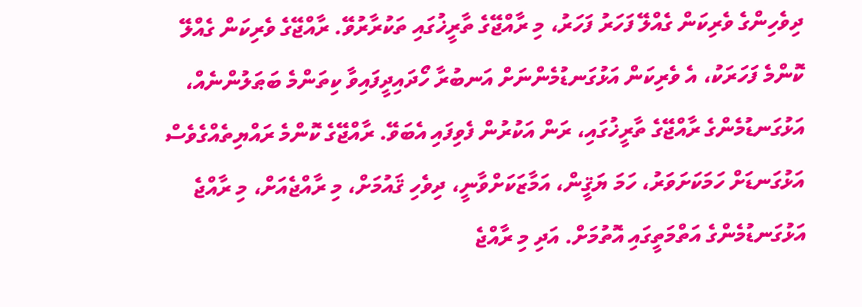ދިވެހިންގެ ވެރިކަން ގެއްލޭ ފަހަރު ފަހަރު، މި ރާއްޖޭގެ ތާރީޚުގައި ތަކުރާރުވޭ. ރާއްޖޭގެ ވެރިކަން ގެއްލޭ ކޮންމެ ފަހަރަކު، އެ ވެރިކަން އަޅުގަނޑުމެންނަށް އަނބުރާ ހޯދައިދީފައިވާ ކިތަންމެ ބަޠަލުންނެއް، އަޅުގަނޑުމެންގެ ރާއްޖޭގެ ތާރީޚުގައި، ރަން އަކުރުން ފެވިފައި އެބަވޭ. ރާއްޖޭގެ ކޮންމެ ރައްޔިތެއްގެވެސް އަޅުގަނޑަށް ހަމަކަށަވަރު، ހަމަ ޔަޤީން، އަމާޒަކަށްވާނީ، ދިވެހި ޤައުމަށް، މި ރާއްޖެއަށް، މި ރާއްޖެ އަޅުގަނޑުމެންގެ އަތްމަތީގައި އޮތުމަށް. އަދި މި ރާއްޖެ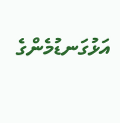އަޅުގަނޑުމެންގެ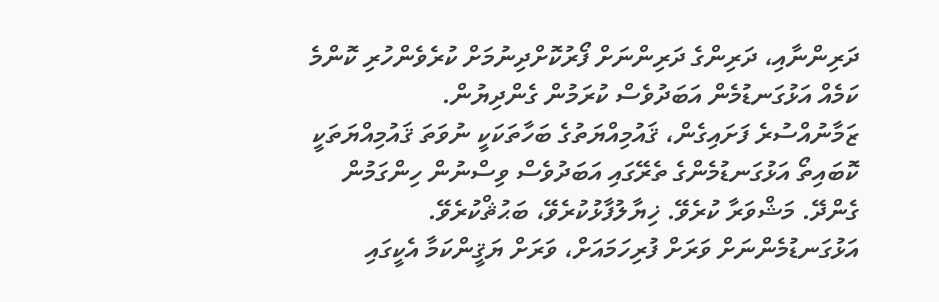ދަރިންނާއި، ދަރިންގެ ދަރިންނަށް ފޯރުކޮށްދިނުމަށް ކުރެވެންހުރި ކޮންމެ ކަމެއް އަޅުގަނޑުމެން އަބަދުވެސް ކުރަމުން ގެންދިޔުން.
ޒަމާނުއްސުރެ ފަށައިގެން، ޤައުމިއްޔަތުގެ ބަހާތަކަކީ ނުވަތަ ޤައުމިއްޔަތަކީ ކޮބައިތޯ އަޅުގަނޑުމެންގެ ތެރޭގައި އަބަދުވެސް ވިސްނުން ހިންގަމުން ގެންދޭ. މަޝްވަރާ ކުރެވޭ. ޚިޔާލުފާޅުކުރެވޭ، ބަޙުޘްކުރެވޭ. އަޅުގަނޑުމެންނަށް ވަރަށް ފުރިހަމައަށް، ވަރަށް ޔަޤީންކަމާ އެކީގައި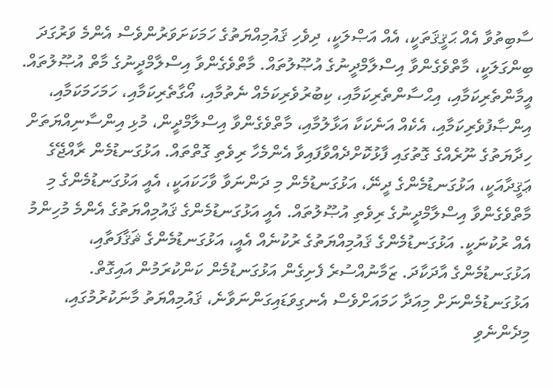ސާބިތުވާ އެއް ޙަޤީޤަތަކީ، އެއް އަޞްލަކީ، ދިވެހި ޤައުމިއްޔަތުގެ ހަމަކަށަވަރުންވެސް އެންމެ ވަރުގަދަ ބިންގަލަކީ، މާތްވެގެންވާ އިސްލާމްދީނުގެ އުޞޫލުތައް. މާތްވެގެންވާ އިސްލާމްދީނުގެ މާތް އުޞޫލުތައް. އީމާންތެރިކަމާއި، އިޙްސާންތެރިކަމާއި، ކިބުރުވެރިކަމެއް ނެތުމާއި، އޯގާތެރިކަމާއި، ހަމަހަމަކަމާއި، އިންޞާފުވެރިކަމާއި، އެކެއް އަނެކަކާ އަޅާލުމާއި، މާތްވެގެންވާ އިސްލާމްދީން، މުޅި އިންސާނިއްޔަތަށް ހިދާޔަތުގެ ނޫރެއްގެ ގޮތުގައި ފާޅުކޮށްދެއްވާފައިވާ އެންމެހާ ރިވެތި ގޮތްތައް. އަޅުގަނޑުމެން ރާއްޖޭގެ ޢަޤީދާއަކީ، އަޅުގަނޑުމެންގެ ދީނޭ، އަޅުގަނޑުމެން މި ދަންނަވާ ވާހަކައަކީ، އެއީ އަޅުގަނޑުމެންގެ މި މާތްވެގެންވާ އިސްލާމްދީނުގެ ރިވެތި އުޞޫލުތައް. އެއީ އަޅުގަނޑުމެންގެ ޤައުމިއްޔަތުގެ އެންމެ މުހިންމު އެއް ރުކުނަކީ. އަޅުގަނޑުމެންގެ ޤައުމިއްޔަތުގެ ރުކުނެއް އެއީ، އަޅުގަނޑުމެންގެ ޘަޤާފަތާއި، އަޅުގަނޑުމެންގެ އާދަކާދަ. ޒަމާނުއްސުރެ ފެށިގެން އަޅުގަނޑުމެން ކަންކުރަމުން އައިގޮތް.
އަޅުގަނޑުމެންނަށް މިއަދާ ހަމައަށްވެސް އެނގިވަޑައިގަންނަވާނެ، ޤައުމިއްޔަތު މާނަކުރުމުގައި، މިދެންނެވި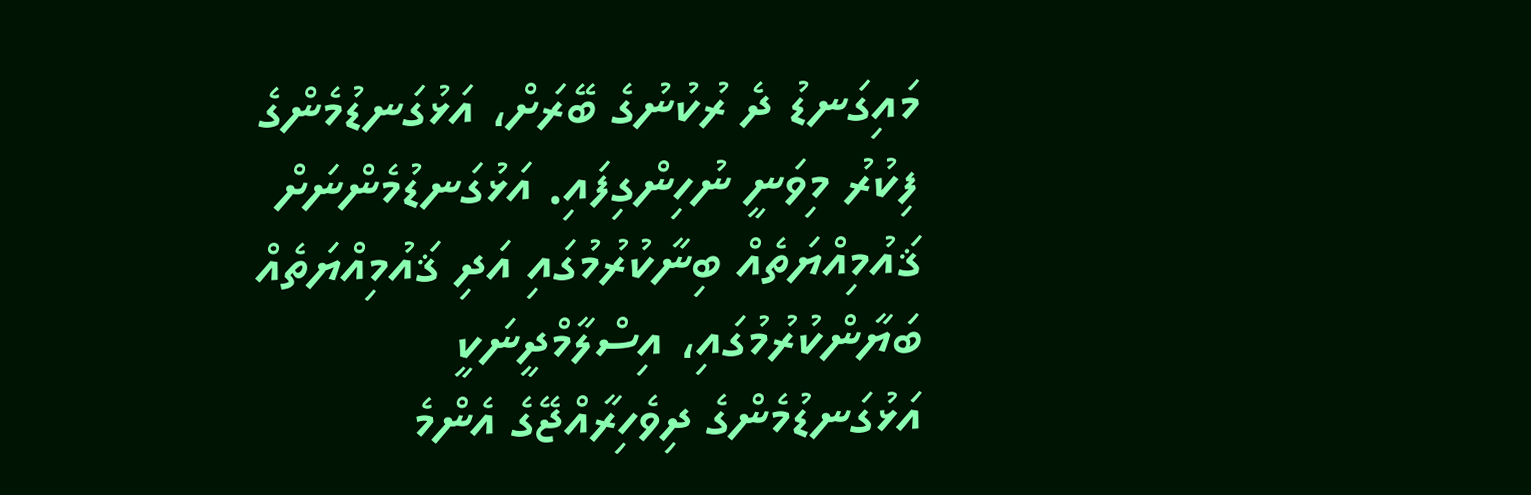މައިގަނޑު ދެ ރުކުނުގެ ބޭރަށް، އަޅުގަނޑުމެންގެ ފިކުރު މިވަނީ ނުހިންގިފައި. އަޅުގަނޑުމެންނަށް ޤައުމިއްޔަތެއް ބިނާކުރުމުގައި އަދި ޤައުމިއްޔަތެއް ބަޔާންކުރުމުގައި، އިސްލާމްދީނަކީ އަޅުގަނޑުމެންގެ ދިވެހިރާއްޖޭގެ އެންމެ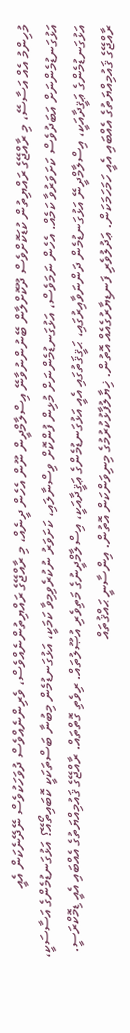މުހިންމު އެއް އަސާސޭ، މި ރާއްޖޭގެ ރައްޔިތުން ކުޑަކޮށްވެސް ދޫކޮށްލާން ބޭނުންނުވާނޭ އިސްލާމްދީން ނޫން އެހެން ދީނެއް، މި ރާއްޖޭގެ ރައްޔިތުންނެއްވެސް، ވެރިންނެއްވެސް ދުވަހަކުވެސް ނޭދޭނެކަން އެއީ އަޅުގަނޑުމެންނަށް އަބަދުވެސް ކަށަވަރުވާ ކަމެއް. އެހެން ނަމަވެސް، އަޅުގަނޑުމެންނަށް މުޅިން ފުންކޮށް ވިސްނާލައި، ކަށަވަރު ނުކުރެވިމިވާ ކަމަކީ، އަޅުގަނޑުމެން މިބުނާ ބަސްތަކަކީ ކޮބައިތޯއޭ؟ އަޅުގަނޑުމެންގެ އަސާސަކީ، އަޅުގަނޑުމެންގެ ޢަޤީދާއަކީ، އިސްލާމްދީނޭ އަޅުގަނޑުމެން ދަންނަވާއިރުގައި، ޙަޤީޤަތުގައި އެއީ އަޅުގަނޑުމެންގެ ޢަޤީދާއަކީ، އިސްލާމްދީނުގެ މަތިވެރި އުޞޫލުތައް. ރިވެތި ގޮތްތައް. ރާއްޖޭގެ ޤައުމިއްޔަތުގެ އެއްބައި އެއީ ޑިމޮކްރަސީ. ރާއްޖޭގެ ޤައުމިއްޔަތުގެ އެއްބައި އެއީ ހަމަހަމަކަން. ޢަދުލުވެރި ފަނޑިޔާރުގެއެއް އޮތުން. ޚިޔާލުފާޅުކުރުމުގެ މިނިވަންކަން އޮތުން. އިންސާނީ ޙައްޤުތައް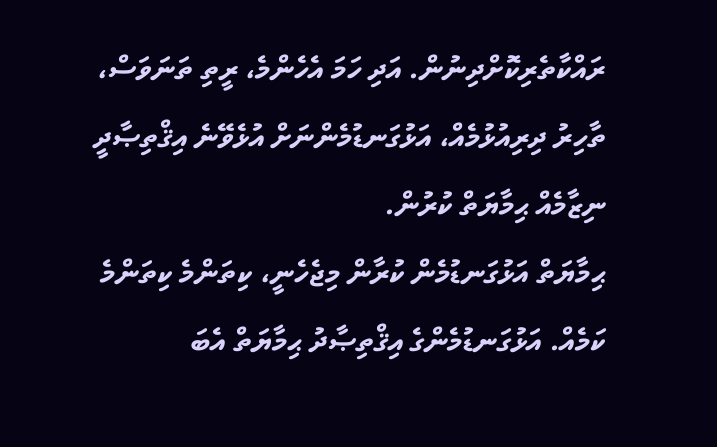ރައްކާތެރިކޮށްދިނުން. އަދި ހަމަ އެހެންމެ، ރީތި ތަނަވަސް، ތާހިރު ދިރިއުޅުމެއް، އަޅުގަނޑުމެންނަށް އުޅެވޭނެ އިޤްތިޞާދީ ނިޒާމެއް ޙިމާޔަތް ކުރުން.
ޙިމާޔަތް އަޅުގަނޑުމެން ކުރާން މިޖެހެނީ، ކިތަންމެ ކިތަންމެ ކަމެއް. އަޅުގަނޑުމެންގެ އިޤްތިޞާދު ޙިމާޔަތް އެބަ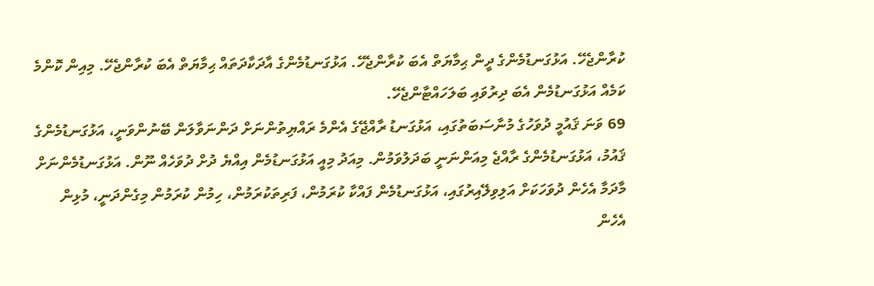ކުރާންޖެހޭ. އަޅުގަނޑުމެންގެ ދީން ޙިމާޔަތް އެބަ ކުރާންޖެހޭ. އަޅުގަނޑުމެންގެ އާދަކާދަތައް ޙިމާޔަތް އެބަ ކުރާންޖެހޭ. މިއިން ކޮންމެ ކަމެއް އަޅުގަނޑުމެން އެބަ ދިރުވައި ބަލަހައްޓާންޖެހޭ.
69 ވަނަ ޤައުމީ ދުވަހުގެ މުނާސަބަތުގައި، އަޅުގަނޑު ރާއްޖޭގެ އެންމެ ރައްޔިތުންނަށް ދަންނަވާލަން ބޭނުންވަނީ، އަޅުގަނޑުމެންގެ ޤައުމު، އަޅުގަނޑުމެންގެ ރާއްޖެ މިއަންނަނީ ބަދަލުވަމުން. މިއަދު މިއީ އަޅުގަނޑުމެން އިއްޔެ ދުށް ދުވަހެއް ނޫން. އަޅުގަނޑުމެންނަށް މާދަމާ އެހެން ދުވަހަކަށް އަލިވިލޭއިރުގައި، އަޅުގަނޑުމެން ފައްކާ ކުރަމުން، ފަރިތަކުރަމުން، ހިމުން ކުރަމުން މިގެންދަނީ، މުޅިން އެހެން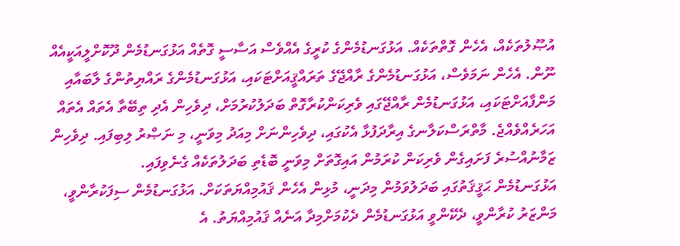އުޞޫލުތަކެއް، އެހެން ގޮތްތަކެއް. އަޅުގަނޑުމެންގެ ކުރީގެ އެއްވެސް އަސާސީ ގޮތެއް އަޅުގަނޑުމެން ދޫކޮށްލީއަކީއެއް ނޫން. އެހެން ނަމަވެސް، އަޅުގަނޑުމެންގެ ރާއްޖޭގެ ތަރައްޤީއަށްޓަކައި، އަޅުގަނޑުމެންގެ ރައްޔިތުންގެ ލާބައާއި މަންފާއަށްޓަކައި، އަޅުގަނޑުމެން ރާއްޖޭގައި ވެރިކަންކުރާގޮތް ބަދަލުކުރުމަށް، ދިވެހިން އެދި ތިބޭތާ އެތައް އެތައް އަހަރެއްވެއްޖެ. މާތްރަސްކަލާނގެ އިރާދަފުޅާ އެކުގައި، ދިވެހިންނަށް މިއަދު މިވަނީ، މި ނަޞްރު ލިބިފައި. ދިވެހިން ޒަމާނުއްސުރެ ފަށައިގެން ވެރިކަން ކުރަމުން އައިގޮތަށް މިވަނީ ބޮޑެތި ބަދަލުތަކެއް ގެނެވިފައި.
އަޅުގަނޑުމެން ޙަޤީޤަތުގައި ބަދަލުވަމުން މިދަނީ، މުޅިން އެހެން ޤައުމިއްޔަތަކަށް. އަޅުގަނޑުމެން ސިފަކުރާންވީ، މަންޒަރު ކުރާންވީ، ދެކޭންވީ އަޅުގަނޑުމެން ދެކުމަށްމިދާ އަނެއް ޤައުމިއްޔަތު. އެ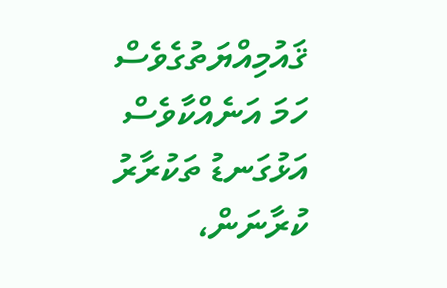ޤައުމިއްޔަތުގެވެސް ހަމަ އަނެއްކާވެސް އަޅުގަނޑު ތަކުރާރު ކުރާނަން،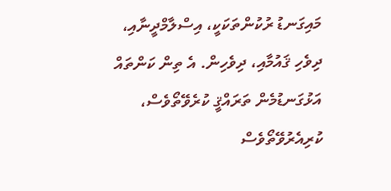މައިގަނޑު ރުކުންތަކަކީ، އިސްލާމްދީނާއި، ދިވެހި ޤައުމާއި، ދިވެހިން. އެ ތިން ކަންތައް އަޅުގަނޑުމެން ތަރައްޤީ ކުރެވޭތޯވެސް، ކުރިއެރުވޭތޯވެސް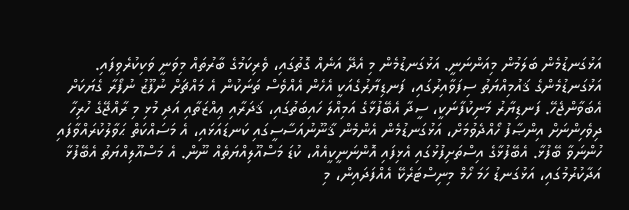އަޅުގަނޑުމެން ބަލަމުން މިއަންނަނީ. އަޅުގަނޑުމެން މި އެދޭ އަނެއް ގޮތުގައި، ވެރިކަމުގެ ބާރުތައް މިވަނީ ވަކިކުރެވިފައި. އަޅުގަނޑުމެންގެ ޤައުމިއްޔަތު ސިފަވާއިރުގައި، ފަނޑިޔާރުގެއަކީ އެހެން އެއްވެސް ތަނަކުން އެ މައްޗަށް ނުފޫޒު ނުފޯރާ ގެޔަކަށް އެބަވާންޖެހޭ. ފަނޑިޔާރު މަނިކުފާނަކީ، ސީދާ އެބޭފުޅާގެ އަމިއްލަ ހައިބަތުގައި، ޤަދަރާއި ޢިއްޒަތާއި އަދި މުޅި މި ރާއްޖޭގެ ހުރިހާ ދިވެހިންނަށް އިންޞާފު ހޯއްދެވުމަށް، އަޅުގަނޑުމެން އެންމެން ޤާނޫނުއަސާސީގައި ކަނޑައަޅައި، އެ މަސައްކަތް ޙަވާލުކުރައްވާފައި ހުންނަވާ ބޭފުޅާ. އެބޭފުޅާގެ އިސްތަށިފުޅުގައި އެޅިފައި އޮންނަނީކީއެއް، ކުޑަ މަސްއޫލިއްޔަތެއް ނޫން. އެ މަސްއޫލިއްޔަތު އެބޭފުޅާ އަދާކުރުމުގައި، އަޅުގަނޑު ހަމަ ހޯމް މިނިސްޓަރެކޭ އެއްފަދައިން، މި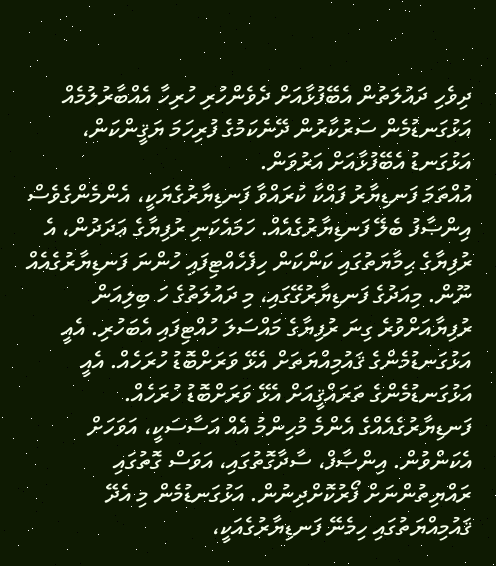ދިވެހި ދައުލަތުން އެބޭފުޅާއަށް ދެވެންހުރި ހުރިހާ އެއްބާރުލުމެއް އަޅުގަނޑުމެން ސަރުކާރުން ދޭނެކަމުގެ ފުރިހަމަ ޔަޤީންކަން، އަޅުގަނޑު އެބޭފުޅާއަށް އަރުވަން.
އުއްތަމަ ފަނޑިޔާރު ފައްކާ ކުރައްވާ ފަނޑިޔާރުގެޔަކީ، އެންމެންގެވެސް އިންޞާފު ބެލޭ ފަނޑިޔާރުގެއެއް. ހަމައެކަނި ރުފިޔާގެ ޢަދަދުން، އެ ރުފިޔާގެ ޙިމާޔަތުގައި ކަންކަން ހިފެހެއްޓިފައި ހުންނަ ފަނޑިޔާރުގެއެއް ނޫން. މިއަދުގެ ފަނޑިޔާރުގޭގައި، މި ދައުލަތުގެ ހަ ބިލިއަން ރުފިޔާއަށްވުރެ ގިނަ ރުފިޔާގެ މައްސަލަ ހުއްޓިފައި އެބަހުރި. އެއީ އަޅުގަނޑުމެންގެ ޤައުމިއްޔަތަށް އެޅޭ ވަރަށްބޮޑު ހުރަހެއް. އެއީ އަޅުގަނޑުމެންގެ ތަރައްޤީއަށް އެޅޭ ވަރަށްބޮޑު ހުރަހެއް. ފަނޑިޔާރުގެއެއްގެ އެންމެ މުހިންމު އެއް އަސާސަކީ، އަވަހަށް އެކަންވުން. އިންޞާފް، ސާދާގޮތުގައި، އަވަސް ގޮތުގައި ރައްޔިތުންނަށް ފޯރުކޮށްދިނުން. އަޅުގަނޑުމެން މި އެދޭ ޤައުމިއްޔަތުގައި ހިމެނޭ ފަނޑިޔާރުގެއަކީ،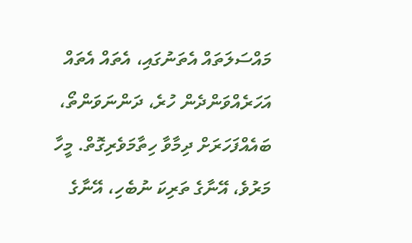މައްސަލަތައް އެތަނުގައި، އެތައް އެތައް އަހަރެއްވަންދެން ހުރެ، ދަންނަވަންތޯ، ބައެއްފަހަރަށް ދިމާވާ ހިތާމަވެރިގޮތް. މީހާ މަރުވެ، އޭނާގެ ތަރިކަ ނުބެހި، އޭނާގެ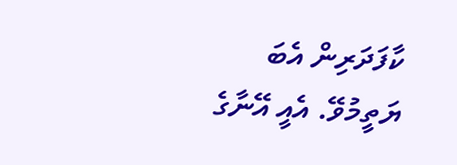ކާފަދަރިން އެބަ ޔަތީމުވޭ. އެއީ އޭނާގެ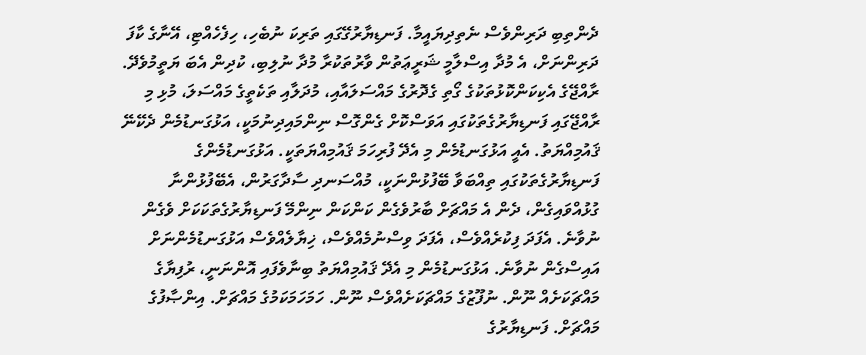ދެންތިބި ދަރިންވެސް ނެތިދިޔައީމާ. ފަނޑިޔާރުގޭގައި ތަރިކަ ނުބެހި، ހިފެހެއްޓި، އޭނާގެ ކާފަ ދަރިންނަށް، އެ މުދާ އިސްލާމީ ޝަރީޢަތުން ވާރުތަކުރާ މުދާ ނުލިބި، ކުދިން އެބަ ޔަތީމުވެދޭ.
ރާއްޖޭގެ އެކިކަންކޮޅުތަކުގެ ގޯތި ގެދޮރުގެ މައްސަލައާއި، މުދަލާއި ތަކެތީގެ މައްސަލަ، މުޅި މި ރާއްޖޭގައި ފަނޑިޔާރުގެތަކުގައި އަވަސްކޮށް ގެންގޮސް ނިންމައިދިނުމަކީ، އަޅުގަނޑުމެން ދެކޭނޭ ޤައުމިއްޔަތު. އެއީ އަޅުގަނޑުމެން މި އެދޭ ފުރިހަމަ ޤައުމިއްޔަތަކީ. އަޅުގަނޑުމެންގެ ފަނޑިޔާރުގެތަކުގައި ތިއްބަވާ ބޭފުޅުންނަކީ، މުއްސަނދި ސާދާގަރުން، އެބޭފުޅުންނާ ގުޅުއްވައިގެން، ދެން އެ މައްޗަށް ބާރުވެގެން ކަންކަން ނިންމޭ ފަނޑިޔާރުގެތަކަކަށް ވެގެން ނުވާނެ. އެފަދަ ފިކުރެއްވެސް، އެފަދަ ވިސްނުމެއްވެސް، ޚިޔާލެއްވެސް އަޅުގަނޑުމެންނަށް އައިސްގެން ނުވާނެ. އަޅުގަނޑުމެން މި އެދޭ ޤައުމިއްޔަތު ބިނާވެފައި އޮންނަނީ، ރުފިޔާގެ މައްޗަކަށެއް ނޫން. ނުފޫޒުގެ މައްޗަކަށެއްވެސް ނޫން. ހަމަހަމަކަމުގެ މައްޗަށް. އިންޞާފުގެ މައްޗަށް. ފަނޑިޔާރުގެ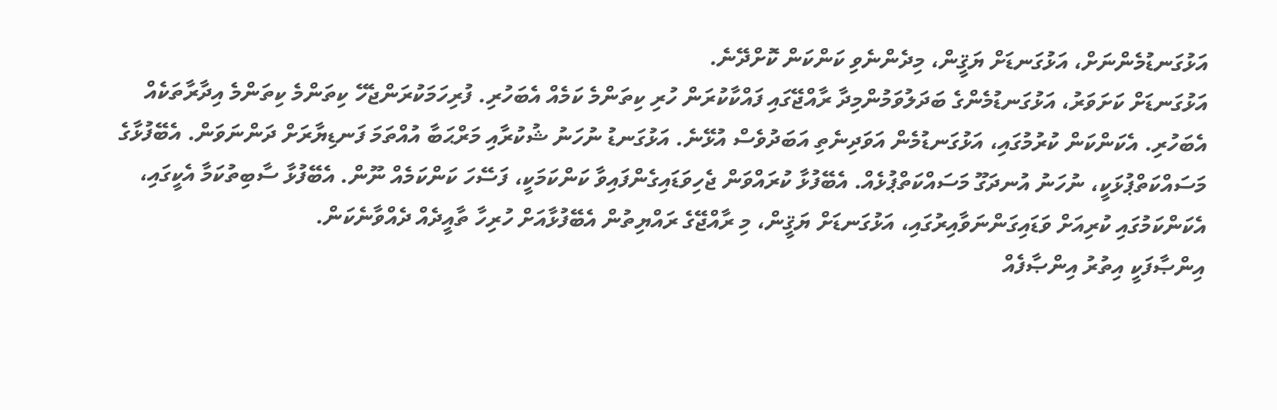އަޅުގަނޑުމެންނަށް، އަޅުގަނޑަށް ޔަޤީން، މިދެންނެވި ކަންކަން ކޮށްދޭނެ.
އަޅުގަނޑަށް ކަށަވަރު، އަޅުގަނޑުމެންގެ ބަދަލުވަމުންމިދާ ރާއްޖޭގައި ފައްކާކުރަން ހުރި ކިތަންމެ ކަމެއް އެބަހުރި. ފުރިހަމަކުރަންޖެހޭ ކިތަންމެ ކިތަންމެ އިދާރާތަކެއް އެބަހުރި. އެކަންކަން ކުރުމުގައި، އަޅުގަނޑުމެން އަވަދިނެތި އަބަދުވެސް އުޅޭނެ. އަޅުގަނޑު ނުހަނު ޝުކުރާއި މަރްޙަބާ އުއްތަމަ ފަނޑިޔާރަށް ދަންނަވަން. އެބޭފުޅާގެ މަސައްކަތްޕުޅަކީ، ނުހަނު އުނދަގޫ މަސައްކަތްޕުޅެއް. އެބޭފުޅާ ކުރައްވަން ޖެހިވަޑައިގެންފައިވާ ކަންކަމަކީ، ފަސޭހަ ކަންކަމެއް ނޫން. އެބޭފުޅާ ސާބިތުކަމާ އެކީގައި، އެކަންކަމުގައި ކުރިއަށް ވަޑައިގަންނަވާއިރުގައި، އަޅުގަނޑަށް ޔަޤީން، މި ރާއްޖޭގެ ރައްޔިތުން އެބޭފުޅާއަށް ހުރިހާ ތާއީދެއް ދެއްވާނެކަން.
އިންޞާފަކީ އިތުރު އިންޞާފެއް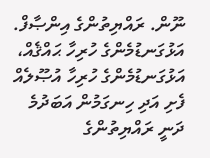ނޫން. ރައްޔިތުންގެ އިންޞާފް. އަޅުގަނޑުމެންގެ ހުރިހާ ޙައްޤެއް، އަޅުގަނޑުމެންގެ ހުރިހާ އުޞޫލެއް ފެށި އަދި ހިނގަމުން އަބަދުމެ ދަނީ ރައްޔިތުންގެ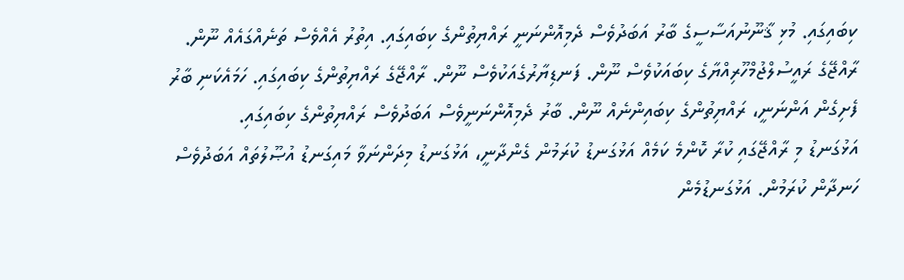ކިބައިގައި. މުޅި ޤާނޫނުއަސާސީގެ ބާރު އަބަދުވެސް ދެމިއޮންނަނީ ރައްޔިތުންގެ ކިބައިގައި. އިތުރު އެއްވެސް ތަނެއްގައެއް ނޫން. ރާއްޖޭގެ ރައީސުލްޖުމްހޫރިއްޔާގެ ކިބައަކުވެސް ނޫން. ފަނޑިޔާރުގެއަކުވެސް ނޫން. ރާއްޖޭގެ ރައްޔިތުންގެ ކިބައިގައި. ހަމައެކަނި ބާރު ފެށިގެން އަންނަނީ، ރައްޔިތުންގެ ކިބައިންނެއް ނޫން. ބާރު ދެމިއޮންނަނީވެސް އަބަދުވެސް ރައްޔިތުންގެ ކިބައިގައި.
އަޅުގަނޑު މި ރާއްޖޭގައި ކުރާ ކޮންމެ ކަމެއް އަޅުގަނޑު ކުރަމުން ގެންދާނީ، އަޅުގަނޑު މިދަންނަވާ މައިގަނޑު އުޞޫލުތައް އަބަދުވެސް ހަނދާން ކުރަމުން. އަޅުގަނޑުމެން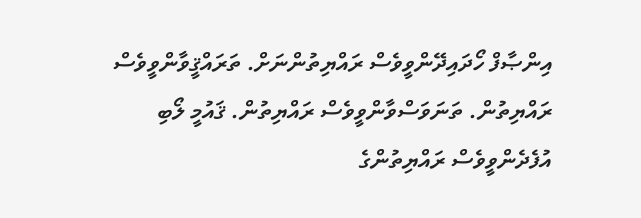އިންޞާފް ހޯދައިދޭންވީވެސް ރައްޔިތުންނަށް. ތަރައްޤީވާންވީވެސް ރައްޔިތުން. ތަނަވަސްވާންވީވެސް ރައްޔިތުން. ޤައުމީ ލޯބި އުފެދެންވީވެސް ރައްޔިތުންގެ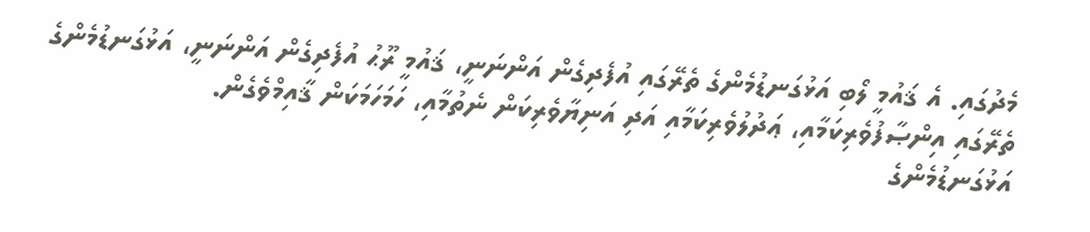މެދުގައި. އެ ޤައުމީ ލޯބި އަޅުގަނޑުމެންގެ ތެރޭގައި އުފެދިގެން އަންނަނީ، ޤައުމީ ރޫޙު އުފެދިގެން އަންނަނީ، އަޅުގަނޑުމެންގެ ތެރޭގައި އިންޞާފުވެރިކަމާއި، ޢަދުލުވެރިކަމާއި އަދި އަނިޔާވެރިކަން ނެތުމާއި، ހަމަހަމަކަން ޤާއިމްވެގެން.
އަޅުގަނޑުމެންގެ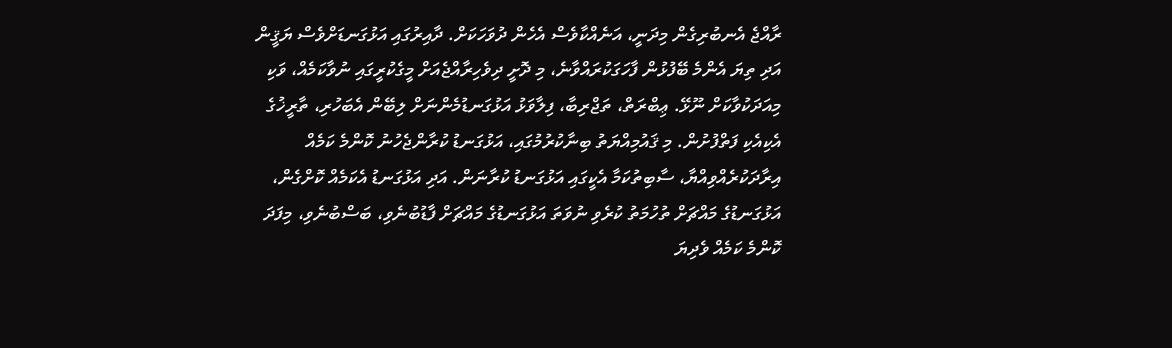ރާއްޖެ އެނބުރިގެން މިދަނީ، އަނެއްކާވެސް އެހެން ދުވަހަކަށް. ދާއިރުގައި އަޅުގަނޑަށްވެސް ޔަޤީން އަދި ތިޔަ އެންމެ ބޭފުޅުން ފާހަގަކުރައްވާނެ، މި ދޮށީ ދިވެހިރާއްޖެއަށް މީގެކުރީގައި ނުވާކަމެއް، ވަކި މިއަދަކުވާކަށް ނޫޅޭ. ޢިބްރަތް، ތަޖްރިބާ، ފިލާވަޅު އަޅުގަނޑުމެންނަށް ލިބޭން އެބަހުރި، ތާރީޚުގެ އެކިއެކި ފަތްފުށުން. މި ޤައުމިއްޔަތު ބިނާކުރުމުގައި، އަޅުގަނޑު ކުރާންޖެހުނު ކޮންމެ ކަމެއް އިރާދަކުރެއްވިއްޔާ، ސާބިތުކަމާ އެކީގައި އަޅުގަނޑު ކުރާނަން. އަދި އަޅުގަނޑު އެކަމެއް ކޮށްގެން، އަޅުގަނޑުގެ މައްޗަށް ތުހުމަތު ކުރެވި ނުވަތަ އަޅުގަނޑުގެ މައްޗަށް ފާޑުބުނެވި، ބަސްބުނެވި، މިފަދަ ކޮންމެ ކަމެއް ވެދިޔަ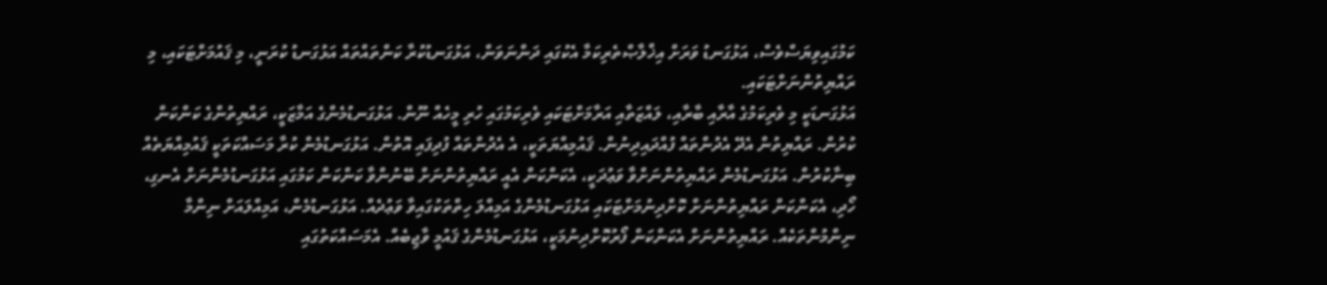ކަމުގައިވިޔަސްވެސް، އަޅުގަނޑު ވަރަށް އިޚްލާޞްތެރިކަމާ އެކުގައި ދަންނަވަން، އަޅުގަނޑުކުރާ ކަންތައްތައް އަޅުގަނޑު ކުރަނީ، މި ޤައުމަށްޓަކައި، މި ރައްޔިތުންނަށްޓަކައި.
އަޅުގަނޑަކީ މި ވެރިކަމުގެ އާރާއި ބާރާއި، ލައްޒަތާއި އަރާމަށްޓަކައި ވެރިކަމުގައި ހުރި މީހެއް ނޫން. އަޅުގަނޑުމެންގެ އަމާޒަކީ، ރައްޔިތުންގެ ކަންކަން ކުރުން. ރައްޔިތުން އެދޭ އެދުންތައް ފުއްދައިދިނުން. ޤައުމިއްޔަތަކީ، އެ އެދުންތައް ފުދިފައި އޮތުން. އަޅުގަނޑުމެން ކުރާ މަސައްކަތަކީ ޤައުމިއްޔަތެއް ބިނާކުރުން. އަޅުގަނޑުމެން ރައްޔިތުންނަށްވާ ވަޢުދަކީ، އެކަންކަން އެއީ ރައްޔިތުންނަށް ބޭނުންވާ ކަންކަން ކަމުގައި އަޅުގަނޑުމެންނަށް އެނގި، ހޯދި، އެކަންކަން ރައްޔިތުންނަށް ކޮށްދިނުމަށްޓަކައި އަޅުގަނޑުމެންގެ އަމިއްލަ ހިތްތަކުގައިވާ ވަޢުދެއް. އަޅުގަނޑުމެން، އަމިއްލައަށް ނިންމާ ނިންމުންތަކެއް. ރައްޔިތުންނަށް އެކަންކަން ފޯރުކޮށްދިނުމަކީ، އަޅުގަނޑުމެންގެ ޤައުމީ ވާޖިބެއް. އެމަސައްކަތުގައި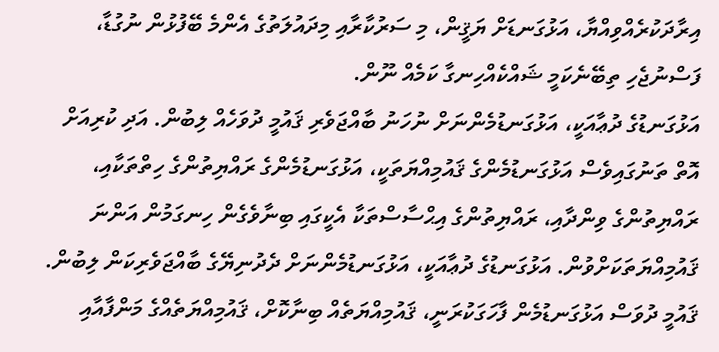އިރާދަކުރެއްވިއްޔާ، އަޅުގަނޑަށް ޔަޤީން، މި ސަރުކާރާއި މިދައުލަތުގެ އެންމެ ބޭފުޅުން ނުގުޑާ، ފަސްނުޖެހި ތިބޭނެކަމީ ޝައްކެއްހިނގާ ކަމެއް ނޫން.
އަޅުގަނޑުގެ ދުޢާއަކީ، އަޅުގަނޑުމެންނަށް ނުހަނު ބާއްޖަވެރި ޤައުމީ ދުވަހެއް ލިބުން. އަދި ކުރިއަށް އޮތް ތަނުގައިވެސް އަޅުގަނޑުމެންގެ ޤައުމިއްޔަތަކީ، އަޅުގަނޑުމެންގެ ރައްޔިތުންގެ ހިތްތަކާއި، ރައްޔިތުންގެ ވިންދާއި، ރައްޔިތުންގެ އިޙްސާސްތަކާ އެކީގައި ބިނާވެގެން ހިނގަމުން އަންނަ ޤައުމިއްޔަތަކަށްވުން. އަޅުގަނޑުގެ ދުޢާއަކީ، އަޅުގަނޑުމެންނަށް ދެދުނިޔޭގެ ބާއްޖަވެރިކަން ލިބުން.
ޤައުމީ ދުވަސް އަޅުގަނޑުމެން ފާހަގަކުރަނީ، ޤައުމިއްޔަތެއް ބިނާކޮށް، ޤައުމިއްޔަތެއްގެ މަންފާއާއި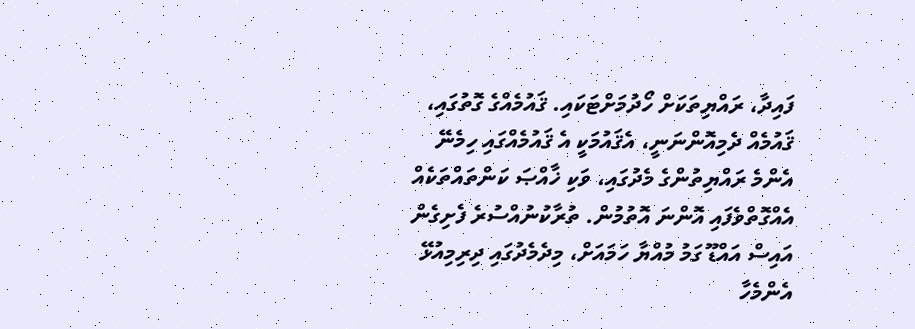ފައިދާ، ރައްޔިތަކަށް ހޯދުމަށްޓަކައި. ޤައުމެއްގެ ގޮތުގައި، ޤައުމެއް ދެމިއޮންނަނީ، އެޤައުމަކީ އެ ޤައުމެއްގައި ހިމެނޭ އެންމެ ރައްޔިތުންގެ މެދުގައި، ވަކި ޚާއްޞަ ކަންތައްތަކެއް އެއްގޮތްވެފައި އޮންނަ އޮތުމުން. ތުރާކުނުއްސުރެ ފެށިގެން އައިސް އައްޑޫ ގަމު މުއްޔާ ހަމައަށް، މިދެމެދުގައި ދިރިމިއުޅޭ އެންމެހާ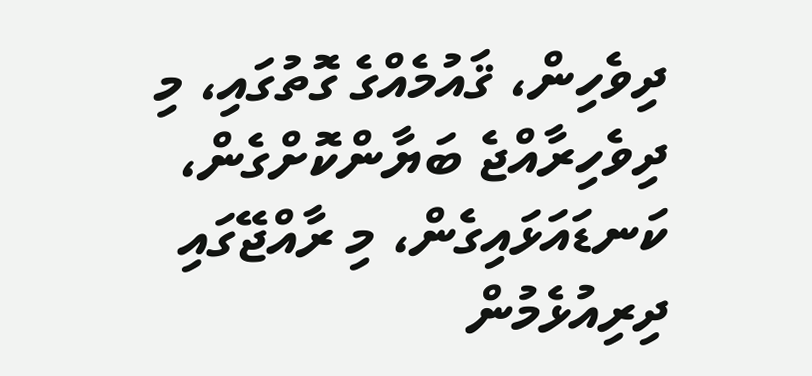ދިވެހިން، ޤައުމެއްގެ ގޮތުގައި، މި ދިވެހިރާއްޖެ ބަޔާންކޮށްގެން، ކަނޑައަޅައިގެން، މި ރާއްޖޭގައި ދިރިއުޅެމުން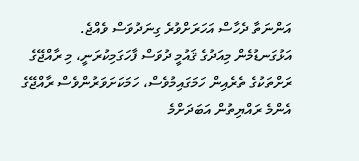އަންނަތާ ދެހާސް އަހަރަށްވުރެ ގިނަދުވަސް ވެއްޖެ.
އަޅުގަނޑުމެން މިއަދުގެ ޤައުމީ ދުވަސް ފާހަގަމިކުރަނީ، މި ރާއްޖޭގެ ރަށްތަކުގެ ތެރެއިން ހަމަގައިމުވެސް، ހަމަކަށަވަރުންވެސް ރާއްޖޭގެ އެންމެ ރައްޔިތުން އަބަދަށްމެ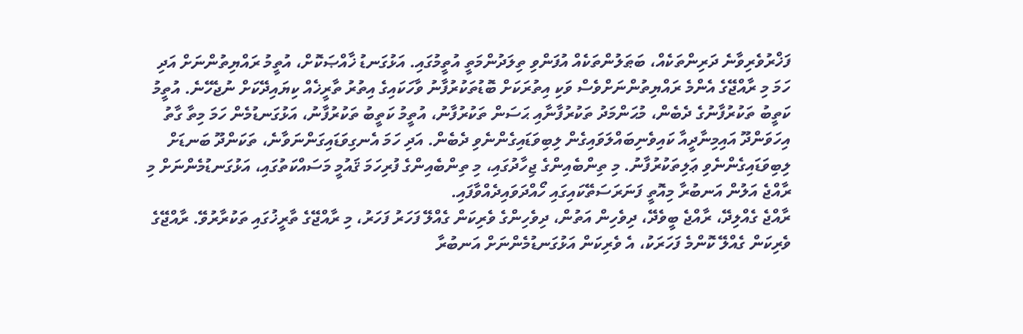ފަޚްރުވެރިވާނެ ދަރިންތަކެއް، ބަޠަލުންތަކެއް އުފަންވި ތިލަދުންމަތީ އުތީމުގައި. އަޅުގަނޑު ޚާއްޞަކޮށް، އުތީމު ރައްޔިތުންނަށް އަދި ހަމަ މި ރާއްޖޭގެ އެންމެ ރައްޔިތުންނަށްވެސް ވަކި އިތުރަކަށް ބޮޑުތަކުރުފާނު ވާހަކައިގެ އިތުރު ތާރީޚެއް ކިޔައިދޭކަށް ނުޖެހޭނެ. އުތީމު ކަތީބު ތަކުރުފާނުގެ ދެބެން، މުޙަންމަދު ތަކުރުފާނާއި ޙަސަން ތަކުރުފާނު، އުތީމު ކަތީބު ތަކުރުފާނު، އަޅުގަނޑުމެން ހަމަ މިތާ ގާތު އިހަވަންދޫ އައިމިނާދީއާ ކައިވެނިބައްލަވައިގެން ލިބިވަޑައިގެންނެވި ދެބެން. އަދި ހަމަ އެނގިވަޑައިގަންނަވާނެ، ތަކަންދޫ ބަނޑަށް ލިބިވަޑައިގެންނެވި ޢަލިތަކުރުފާނު. މި ތިންބެއިންގެ ޖިހާދުގައި، މި ތިންބެއިންގެ ފުރިހަމަ ޤައުމީ މަސައްކަތުގައި، އަޅުގަނޑުމެންނަށް މި ރާއްޖެ އަލުން އަނބުރާ މިއޮތީ ފަނަރަސަތޭކައިގައި ހޯއްދަވައިދެއްވާފައި.
ރާއްޖެ ގެއްލިދޭ، ރާއްޖެ ބީވެދޭ، ދިވެހިން އަތުން، ދިވެހިންގެ ވެރިކަން ގެއްލޭ ފަހަރު ފަހަރު، މި ރާއްޖޭގެ ތާރީޚުގައި ތަކުރާރުވޭ. ރާއްޖޭގެ ވެރިކަން ގެއްލޭ ކޮންމެ ފަހަރަކު، އެ ވެރިކަން އަޅުގަނޑުމެންނަށް އަނބުރާ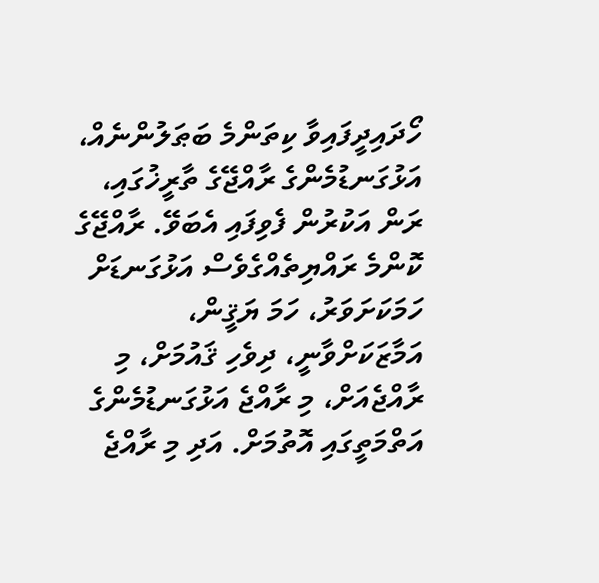ހޯދައިދީފައިވާ ކިތަންމެ ބަޠަލުންނެއް، އަޅުގަނޑުމެންގެ ރާއްޖޭގެ ތާރީޚުގައި، ރަން އަކުރުން ފެވިފައި އެބަވޭ. ރާއްޖޭގެ ކޮންމެ ރައްޔިތެއްގެވެސް އަޅުގަނޑަށް ހަމަކަށަވަރު، ހަމަ ޔަޤީން، އަމާޒަކަށްވާނީ، ދިވެހި ޤައުމަށް، މި ރާއްޖެއަށް، މި ރާއްޖެ އަޅުގަނޑުމެންގެ އަތްމަތީގައި އޮތުމަށް. އަދި މި ރާއްޖެ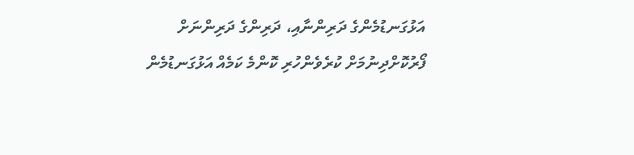އަޅުގަނޑުމެންގެ ދަރިންނާއި، ދަރިންގެ ދަރިންނަށް ފޯރުކޮށްދިނުމަށް ކުރެވެންހުރި ކޮންމެ ކަމެއް އަޅުގަނޑުމެން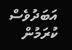އަބަދުވެސް ކުރަމުން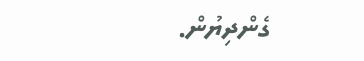ގެންދިޔުން.